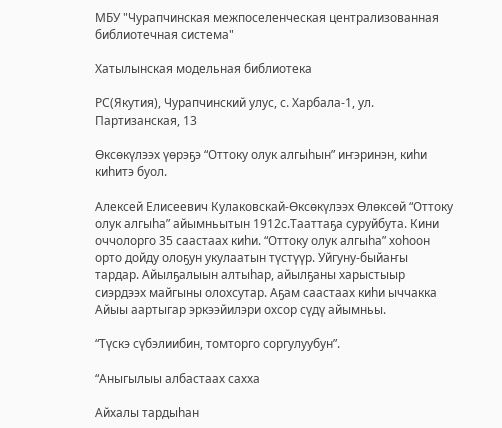МБУ "Чурапчинская межпоселенческая централизованная библиотечная система"

Хатылынская модельная библиотека

РС(Якутия), Чурапчинский улус, с. Харбала-1, ул. Партизанская, 13

Өксөкүлээх үөрэҕэ “Оттоку олук алгыһын” иҥэринэн, киһи киһитэ буол.

Алексей Елисеевич Кулаковскай-Өксөкүлээх Өлөксөй “Оттоку олук алгыһа” айымньытын 1912с.Тааттаҕа суруйбута. Кини оччолорго 35 саастаах киһи. “Оттоку олук алгыһа” хоһоон орто дойду олоҕун укулаатын түстүүр. Уйгуну-быйаҥы тардар. Айылҕалыын алтыһар, айылҕаны харыстыыр сиэрдээх майгыны олохсутар. Аҕам саастаах киһи ыччакка Айыы аартыгар эркээйилэри охсор сүдү айымньы.

“Түскэ сүбэлиибин, томторго соргулуубун”.

“Аныгылыы албастаах сахха

Айхалы тардыһан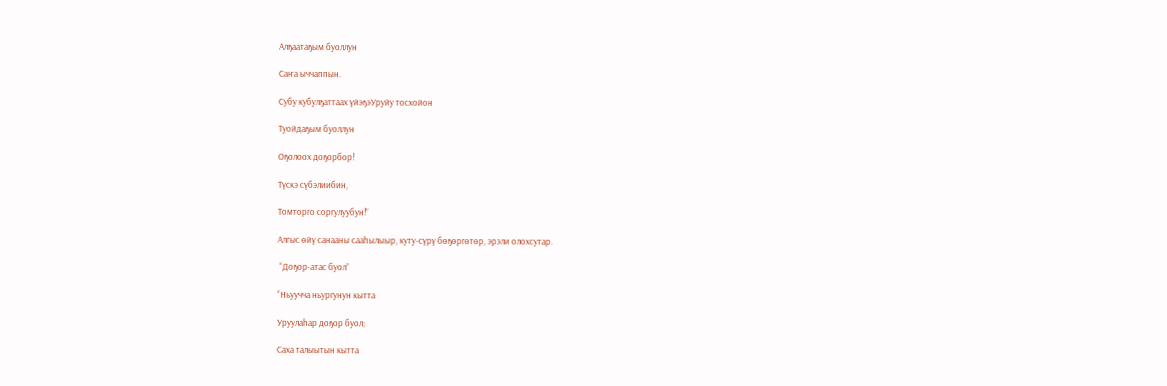Алҕаатаҕым буоллун

Саҥа ыччаппын.

Субу кубулҕаттаах үйэҕэУруйу тосхойон

Туойдаҕым буоллун

Оҕолоох доҕорбор!

Түскэ сүбэлиибин,

Томторго соргулуубун!”

Алгыс өйү санааны сааһылыыр, куту-сүрү бөҕөргөтөр, эрэли олохсутар.

 “Доҕор-атас буол”

“Ньуучча ньургунун кытта

Уруулаһар доҕор буол;

Саха талыытын кытта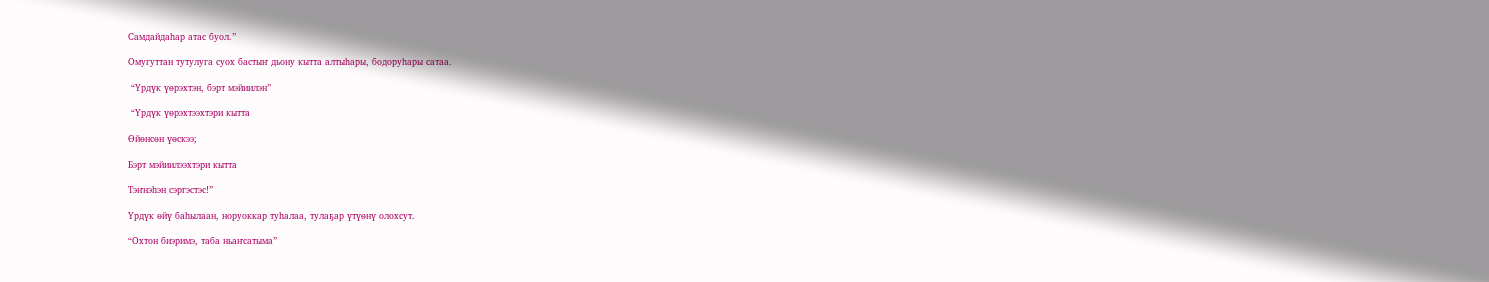Самдайдаһар атас буол.”

Омугуттан тутулуга суох бастыҥ дьону кытта алтыһары, бодоруһары сатаа.

 “Үрдүк үөрэхтэн, бэрт мэйиилэн”

 “Үрдүк үөрэхтээхтэри кытта

Өйөнсөн үөскээ;

Бэрт мэйиилээхтэри кытта

Тэҥнэһэн сэргэстэс!”

Үрдүк өйү баһылаан, норуоккар туһалаа, тулаҕар үтүөнү олохсут.

“Охтон биэримэ, таба ньаҥсатыма”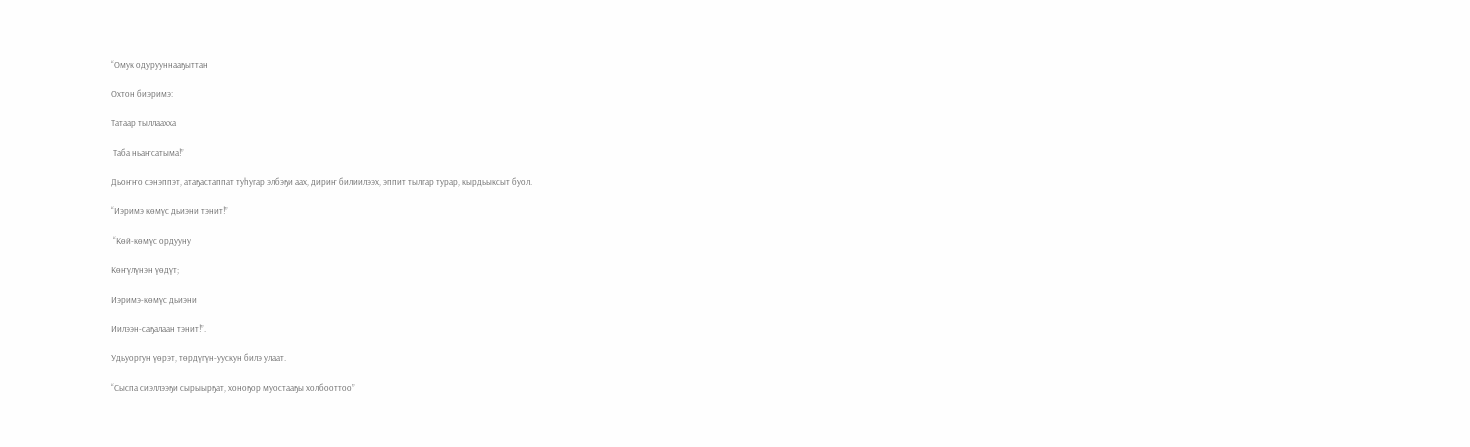“Омук одурууннааҕыттан

Охтон биэримэ:

Татаар тыллаахха

 Таба ньаҥсатыма!”

Дьоҥҥо сэнэппэт, атаҕастаппат туһугар элбэҕи аах, дириҥ билиилээх, эппит тылгар турар, кырдьыксыт буол.

“Иэримэ көмүс дьиэни тэнит!”

 “Көй-көмүс ордууну

Көҥүлүнэн үөдүт;

Иэримэ-көмүс дьиэни

Иилээн-саҕалаан тэнит!”.

Удьуоргун үөрэт, төрдүгүн-уускун билэ улаат.

“Сыспа сиэллээҕи сырыырҕат, хоноҕор муостааҕы холбооттоо”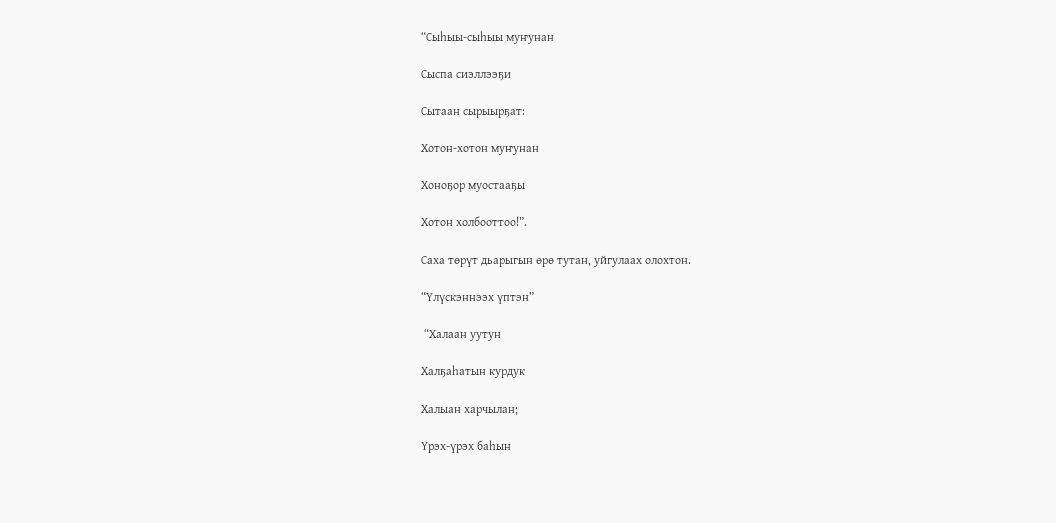“Сыһыы-сыһыы муҥунан

Сыспа сиэллээҕи

Сытаан сырыырҕат:

Хотон-хотон муҥунан

Хоноҕор муостааҕы

Хотон холбооттоо!”.

Саха төрүт дьарыгын өрө тутан, уйгулаах олохтон.

“Үлүскэннээх үптэн”

 “Халаан уутун

Халҕаһатын курдук

Халыан харчылан;

Үрэх-үрэх баһын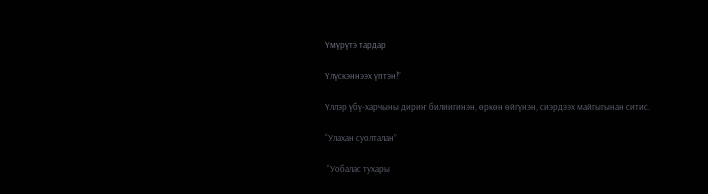Үмүрүтэ тардар

Үлүскэннээх үптэн!”

Үллэр үбү-харчыны дириҥ билиигинэн, өркөн өйгүнэн, сиэрдээх майгыгынан ситис.

“Улахан суолталан”

 “Уобалас тухары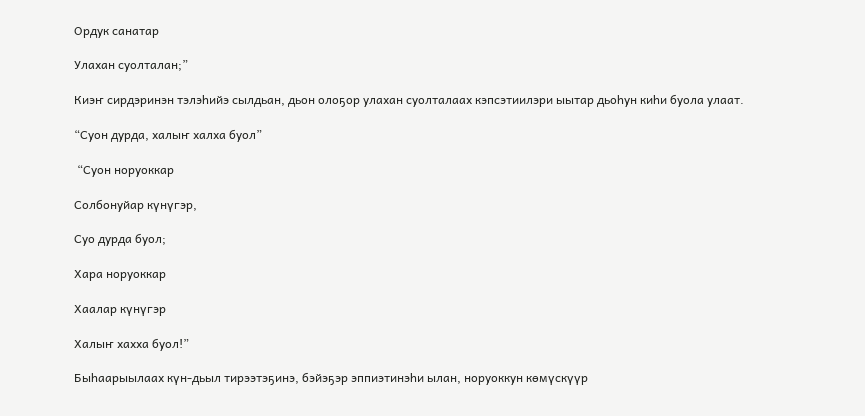Ордук санатар

Улахан суолталан;”

Киэҥ сирдэринэн тэлэһийэ сылдьан, дьон олоҕор улахан суолталаах кэпсэтиилэри ыытар дьоһун киһи буола улаат.

“Суон дурда, халыҥ халха буол”

 “Суон норуоккар

Солбонуйар күнүгэр,

Суо дурда буол;

Хара норуоккар

Хаалар күнүгэр

Халыҥ хахха буол!”

Быһаарыылаах күн-дьыл тирээтэҕинэ, бэйэҕэр эппиэтинэһи ылан, норуоккун көмүскүүр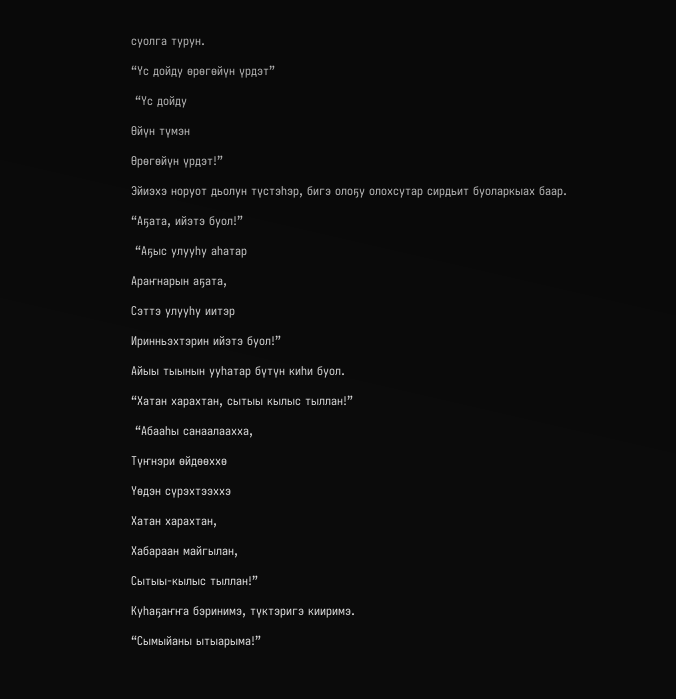суолга турун.

“Үс дойду өрөгөйүн үрдэт”

 “Үс дойду

Өйүн түмэн

Өрөгөйүн үрдэт!”

Эйиэхэ норуот дьолун түстэһэр, бигэ олоҕу олохсутар сирдьит буоларкыах баар.

“Аҕата, ийэтэ буол!”

 “Аҕыс улууһу аһатар

Араҥнарын аҕата,

Сэттэ улууһу иитэр

Иринньэхтэрин ийэтэ буол!”

Айыы тыынын ууһатар бүтүн киһи буол.

“Хатан харахтан, сытыы кылыс тыллан!”

 “Абааһы санаалаахха,

Түҥнэри өйдөөххө

Үөдэн сүрэхтээххэ

Хатан харахтан,

Хабараан майгылан,

Сытыы-кылыс тыллан!”

Куһаҕаҥҥа бэринимэ, түктэригэ кииримэ.

“Сымыйаны ытыарыма!”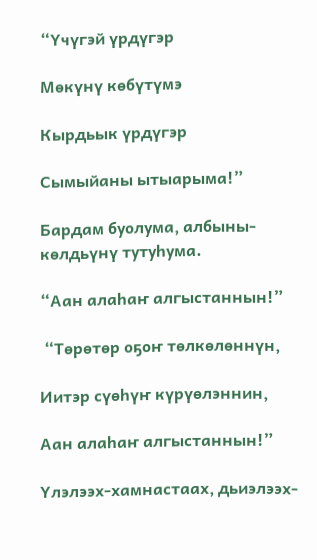“Үчүгэй үрдүгэр

Мөкүнү көбүтүмэ

Кырдьык үрдүгэр

Сымыйаны ытыарыма!”

Бардам буолума, албыны-көлдьүнү тутуһума.

“Аан алаһаҥ алгыстаннын!”

 “Төрөтөр оҕоҥ төлкөлөннүн,

Иитэр сүөһүҥ күрүөлэннин,

Аан алаһаҥ алгыстаннын!”

Үлэлээх-хамнастаах, дьиэлээх-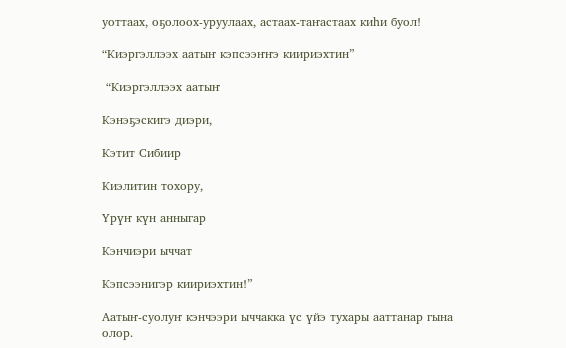уоттаах, оҕолоох-уруулаах, астаах-таҥастаах киһи буол!

“Киэргэллээх аатыҥ кэпсээҥҥэ киириэхтин”

 “Киэргэллээх аатыҥ

Кэнэҕэскигэ диэри,

Кэтит Сибиир

Киэлитин тохору,

Үрүҥ күн анныгар

Кэнчиэри ыччат

Кэпсээнигэр киириэхтин!”

Аатыҥ-суолуҥ кэнчээри ыччакка үс үйэ тухары ааттанар гына олор.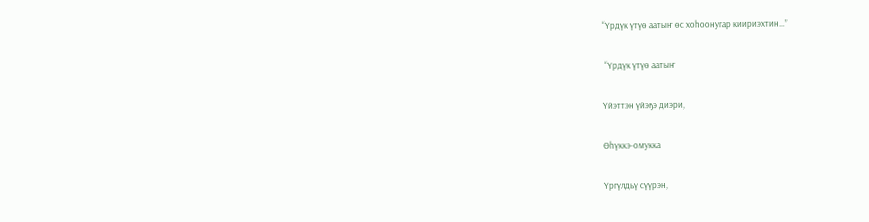“Үрдүк үтүө аатыҥ өс хоһоонугар киириэхтин…”

 “Үрдүк үтүө аатыҥ

Үйэттэн үйэҕэ диэри,

Өһүккэ-омукка

Үргүлдьү сүүрэн,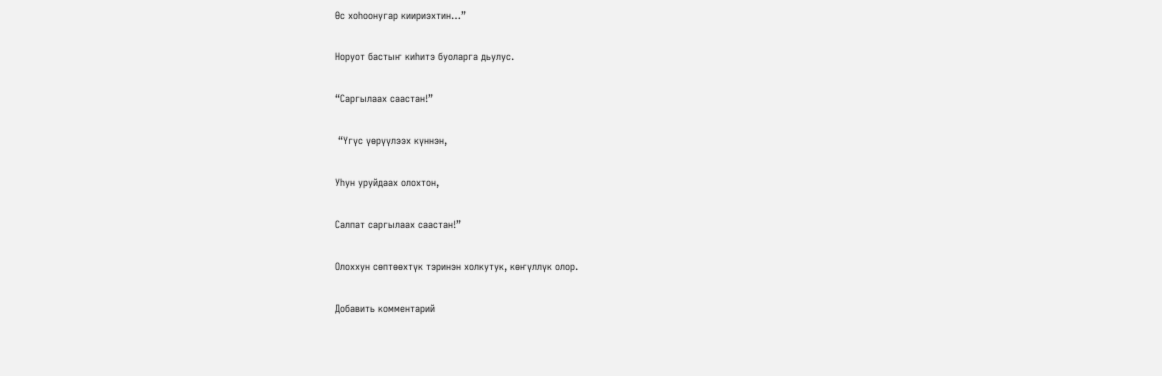Өс хоһоонугар киириэхтин…”

Норуот бастыҥ киһитэ буоларга дьулус.

“Саргылаах саастан!”

 “Үгүс үөрүүлээх күннэн,

Уһун уруйдаах олохтон,

Салпат саргылаах саастан!”

Олоххун сөптөөхтүк тэринэн холкутук, көҥүллүк олор.

Добавить комментарий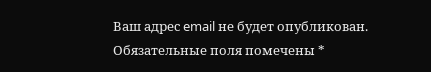Ваш адрес email не будет опубликован. Обязательные поля помечены *